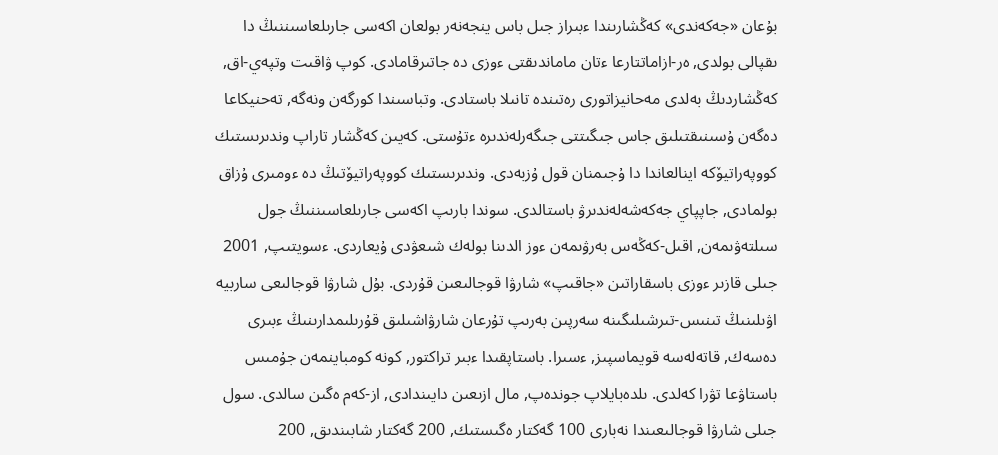بۇعان «جەكەندى» كەڭشارىندا ءبىراز جىل باس ينجەنەر بولعان اكەسى جارىلعاسىننىڭ دا ىقپالى بولدى, ەر-ازاماتتارعا ءتان ماماندىقتى ءوزى دە جاتىرقامادى. كوپ ۋاقىت وتپەي-اق, كەڭشاردىڭ بەلدى مەحانيزاتورى رەتىندە تانىلا باستادى. وتباسىندا كورگەن ونەگە, تەحنيكاعا دەگەن ۇسىنىقتىلىق جاس جىگىتتى جىگەرلەندىرە ءتۇستى. كەيىن كەڭشار تاراپ وندىرىستىك كووپەراتيۆكە اينالعاندا دا ۇجىمنان قول ۇزبەدى. وندىرىستىك كووپەراتيۆتىڭ دە ءومىرى ۇزاق بولمادى, جاپپاي جەكەشەلەندىرۋ باستالدى. سوندا بارىپ اكەسى جارىلعاسىننىڭ جول سىلتەۋىمەن, اقىل-كەڭەس بەرۋىمەن ءوز الدىنا بولەك شىعۋدى ۇيعاردى. ءسويتىپ, 2001 جىلى قازىر ءوزى باسقاراتىن «جاقىپ» شارۋا قوجالىعىن قۇردى. بۇل شارۋا قوجالىعى ساربيە اۋىلىنىڭ تىنىس-تىرشىلىگىنە سەرپىن بەرىپ تۇرعان شارۋاشىلىق قۇرىلىمدارىنىڭ ءبىرى دەسەك, قاتەلەسە قويماسپىز, ءسىرا. باستاپقىدا ءبىر تراكتور, كونە كومباينمەن جۇمىس باستاۋعا تۋرا كەلدى. ىلدەبايلاپ جوندەپ, مال ازىعىن دايىندادى, از-كەم ەگىن سالدى. سول جىلى شارۋا قوجالىعىندا نەبارى 100 گەكتار ەگىستىك, 200 گەكتار شابىندىق, 200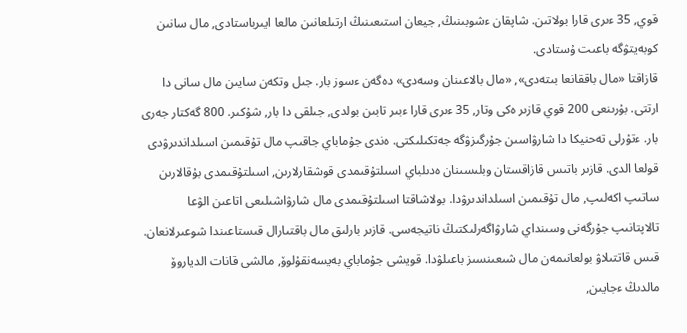قوي, 35 ءىرى قارا بولاتىن. شاپقان ءشوبىنىڭ, جيعان استىعىنىڭ ارتىلعانىن مالعا ايىرباستادى, مال سانىن كوبەيتۋگە باعىت ۇستادى.
قازاقتا «مال باققانعا بىتەدى», «مال بالاعىنان وسەدى» دەگەن ءسوز بار. جىل وتكەن سايىن مال سانى دا ارتتى. بۇرىنعى 200 قوي قازىر ەكى وتار, 35 ءىرى قارا ءبىر تابىن بولدى, جىلقى دا بار, شۇكىر. 800 گەكتار جەرى بار. ءتۇرلى تەحنيكا دا شارۋاسىن جۇرگىزۋگە جەتكىلىكتى. ەندى جۇماباي جاقىپ مال تۇقىمىن اسىلداندىرۋدى قولعا الدى. قازىر باتىس قازاقستان وبلىسىنان ەدىلباي اسىلتۇقىمدى قوشقارلارىن, اسىلتۇقىمدى بۇقالارىن ساتىپ اكەلىپ, مال تۇقىمىن اسىلداندىرۋدا. بولاشاقتا اسىلتۇقىمدى مال شارۋاشىلىعى اتاعىن الۋعا تالاپتانىپ جۇرگەنى وسىنداي شارۋاگەرلىكتىڭ ناتيجەسى. قازىر بارلىق مال باقتىارال قىستاعىندا شوعىرلانعان. قىس قاتتىلاۋ بولعانىمەن مال شىعىنسىز باعىلۋدا. قويشى جۇماباي بەيسەنقۇلوۆ, مالشى قانات الدياروۆ مالدىڭ ءجايىن,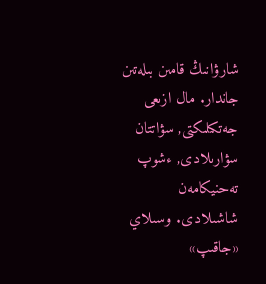شارۋانىڭ قامىن بىلەتىن جاندار. مال ازىعى جەتكىلىكتى, سۋاتتان سۋارىلادى, ءشوپ تەحنيكامەن شاشىلادى. وسىلاي «جاقىپ»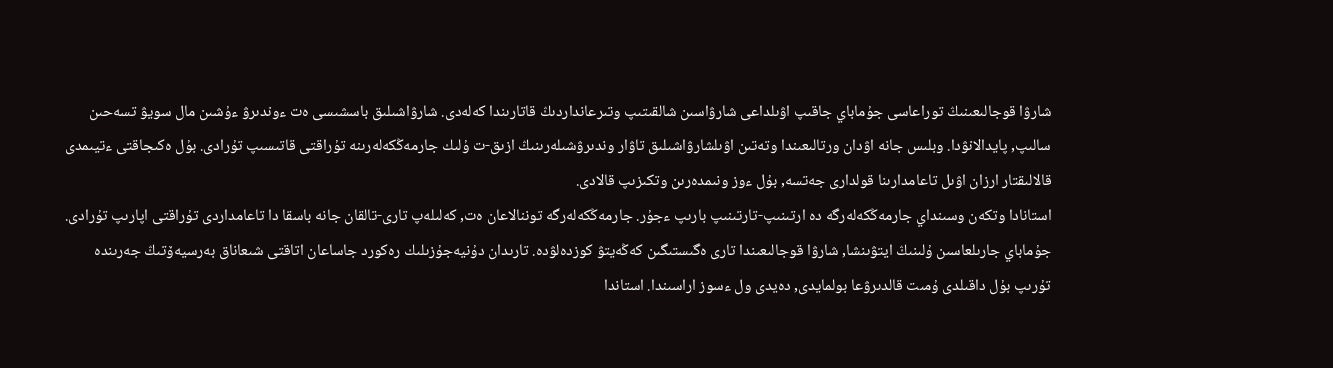شارۋا قوجالىعىنىڭ توراعاسى جۇماباي جاقىپ اۋىلداعى شارۋاسىن شالقىتىپ وتىرعانداردىڭ قاتارىندا كەلەدى. شارۋاشىلىق باسشىسى ەت ءوندىرۋ ءۇشىن مال سويۋ تسەحىن سالىپ, پايدالانۋدا. وبلىس جانە اۋدان ورتالىعىندا وتەتىن اۋىلشارۋاشىلىق تاۋار وندىرۋشىلەرىنىڭ ازىق-ت ۇلىك جارمەڭكەلەرىنە تۇراقتى قاتىسىپ تۇرادى. بۇل ەكىجاقتى ءتيىمدى قالالىقتار ارزان اۋىل تاعامدارىنا قولدارى جەتسە, بۇل ءوز ونىمدەرىن وتكىزىپ قالادى.
استانادا وتكەن وسىنداي جارمەڭكەلەرگە دە ارتىنىپ-تارتىنىپ بارىپ ءجۇر. جارمەڭكەلەرگە توننالاعان ەت, كەلىلەپ تارى-تالقان جانە باسقا دا تاعامداردى تۇراقتى اپارىپ تۇرادى. جۇماباي جارىلعاسىن ۇلىنىڭ ايتۋىنشا, شارۋا قوجالىعىندا تارى ەگىستىگىن كەڭەيتۋ كوزدەلۋدە. تارىدان دۇنيەجۇزىلىك رەكورد جاساعان اتاقتى شىعاناق بەرسيەۆتىڭ جەرىندە تۇرىپ بۇل داقىلدى ۇمىت قالدىرۋعا بولمايدى, دەيدى ول ءسوز اراسىندا. استاندا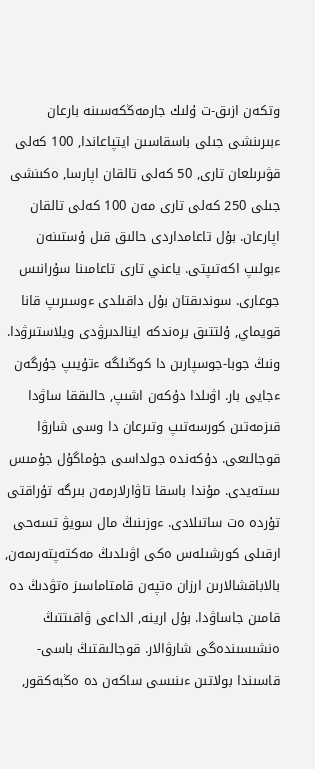وتكەن ازىق-ت ۇلىك جارمەڭكەسىنە بارعان ءبىرىنشى جىلى باسقاسىن ايتپاعاندا, 100 كەلى قۋىرىلعان تارى, 50 كەلى تالقان اپارسا, ەكىنشى جىلى 250 كەلى تارى مەن 100 كەلى تالقان اپارعان. بۇل تاعامداردى حالىق قىل ۇستىنەن ءبولىپ اكەتىپتى. ياعني تارى تاعامىنا سۇرانىس جوعارى. سوندىقتان بۇل داقىلدى ءوسىرىپ قانا قويماي, ۇلتتىق برەندكە اينالدىرۋدى ويلاستىرۋدا. ونىڭ جوبا-جوسپارىن دا كوڭىلگە ءتۇيىپ جۇرگەن ءجايى بار. اۋىلدا دۇكەن اشىپ, حالىققا ساۋدا قىزمەتىن كورسەتىپ وتىرعان دا وسى شارۋا قوجالىعى. دۇكەندە جولداسى جۇماگۇل جۇمىس ىستەيدى. مۇندا باسقا تاۋارلارمەن بىرگە تۇراقتى تۇردە ەت ساتىلادى. ءوزىنىڭ مال سويۋ تسەحى ارقىلى كورشىلەس ەكى اۋىلدىڭ مەكتەپتەرىمەن, بالاباقشالارىن ارزان ەتپەن قامتاماسىز ەتۋدىڭ دە قامىن جاساۋدا. بۇل ارينە, الداعى ۋاقىتتىڭ ەنشىسىندەگى شارۋالار. قوجالىقتىڭ باسى-قاسىندا بولاتىن ءىنىسى ساكەن دە ەڭبەكقور,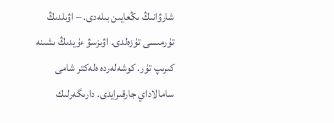شارۋانىڭ ىڭعايىن بىلەدى. – اۋىلدىڭ تۇرمىسى تۇزەلدى. اۋىزسۋ ءۇيدىڭ ىشىنە كىرىپ تۇر. كوشەلەردە ەلەكتر شامى سامالاداي جارقىرايدى. دارىگەرلىك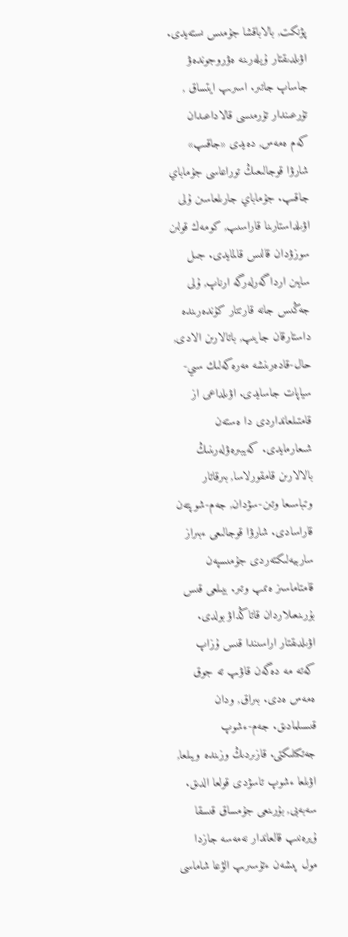پۋنكت, بالاباقشا جۇمىس ىستەيدى.
اۋىلدىقتار ۇيلەرىنە ەۋروجوندەۋ جاساپ جاتىر. اسىرىپ ايتساق , تۇرعىندار تۇرمىسى قالاداعىدان كەم ەمەس, دەيدى «جاقىپ» شارۋا قوجالىعىڭ توراعاسى جۇماباي جاقىپ. جۇماباي جارىلعاسىن ۇلى اۋىلداستارىنا قاراسىپ, كومەك قولىن سوزۋدان قالىس قالمايدى. جىل سايىن ارداگەرلەرگە ارناپ, ۇلى جەڭىس جانە قارتتار كۇندەرىندە داستارقان جايىپ, باتالارىن الادى, حال-قادەرىنشە مەرەكەلىك سىي-سياپات جاسايدى. اۋىلداعى از قامتىلعانداردى دا ەستەن شىعارمايدى. كەيبىرەۋلەرىنىڭ بالالارىن قامقورلاسا, بىرقاتار وتباسىعا وتىن-سۋدان, جەم-شوپتەن قاراسادى. شارۋا قوجالىعى ءبىراز ساربيەلىكتەردى جۇمىسپەن قامتاماسىز ەتىپ وتىر. بيىلعى قىس بۇرىنعىلاردان قاتاڭداۋ بولدى. اۋىلدىقتار اراسىندا قىس ۇزاپ كەتە مە دەگەن قاۋىپ تە جوق ەمەس ەدى. بىراق, ودان قىسىلمادىق. جەم-ءشوپ جەتكىلىكتى. قازىردىڭ وزىندە ويىلعا, اۋىلعا ءشوپ تاسۋدى قولعا الدىق. سەبەبى, بۇرىنعى جۇمساق قىسقا ۇيرەنىپ قالعاندار نەمەسە جازدا مول پىشەن ءتۇسىرىپ الۋعا شاماسى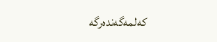كەلمەگەندەرگە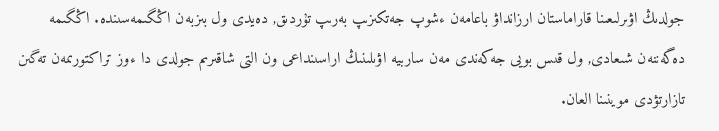جولدىڭ اۋىرلىعىنا قاراماستان ارزانداۋ باعامەن ءشوپ جەتكىزىپ بەرىپ تۇردىق, دەيدى ول بىزبەن اڭگىمەسىندە. اڭگىمە دەگەننەن شىعادى, ول قىس بويى جەكەندى مەن ساربيە اۋىلىنىڭ اراسىنداعى ون التى شاقىرىم جولدى دا ءوز تراكتورىمەن تەگىن تازارتۋدى موينىنا العان.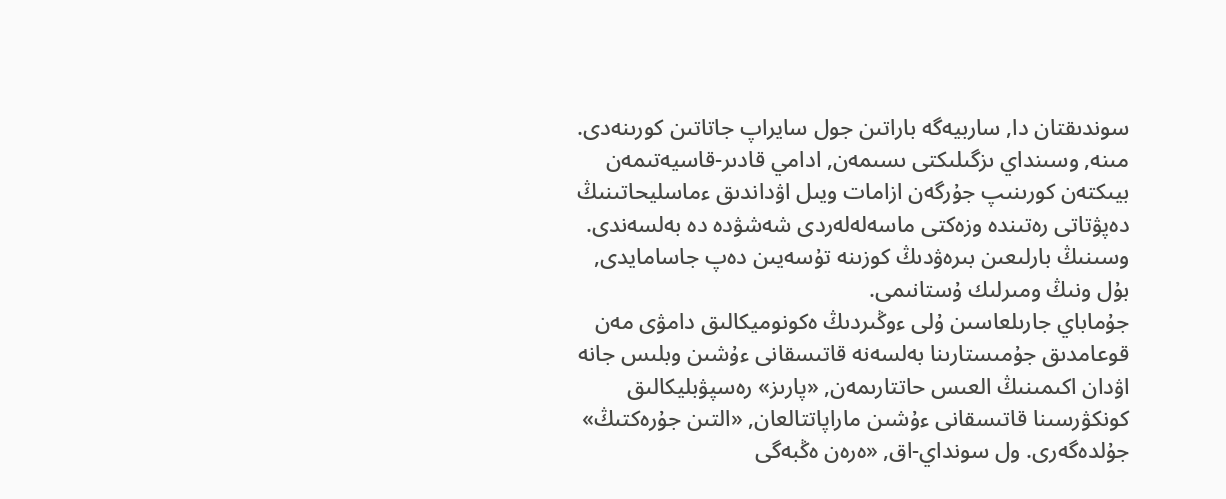سوندىقتان دا, ساربيەگە باراتىن جول سايراپ جاتاتىن كورىنەدى. مىنە, وسىنداي ىزگىلىكتى ىسىمەن, ادامي قادىر-قاسيەتىمەن بيىكتەن كورىنىپ جۇرگەن ازامات ويىل اۋداندىق ءماسليحاتىنىڭ دەپۋتاتى رەتىندە وزەكتى ماسەلەلەردى شەشۋدە دە بەلسەندى. وسىنىڭ بارلىعىن بىرەۋدىڭ كوزىنە تۇسەيىن دەپ جاسامايدى, بۇل ونىڭ ومىرلىك ۇستانىمى.
جۇماباي جارىلعاسىن ۇلى ءوڭىردىڭ ەكونوميكالىق دامۋى مەن قوعامدىق جۇمىستارىنا بەلسەنە قاتىسقانى ءۇشىن وبلىس جانە اۋدان اكىمىنىڭ العىس حاتتارىمەن, «پارىز» رەسپۋبليكالىق كونكۋرسىنا قاتىسقانى ءۇشىن ماراپاتتالعان, «التىن جۇرەكتىڭ» جۇلدەگەرى. ول سونداي-اق, «ەرەن ەڭبەگى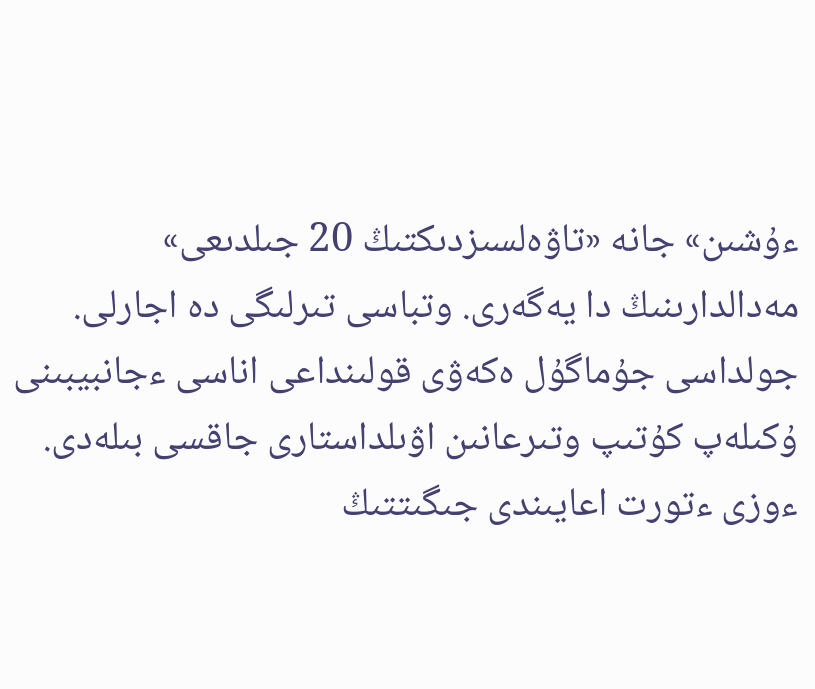ءۇشىن» جانە «تاۋەلسىزدىكتىڭ 20 جىلدىعى» مەدالدارىنىڭ دا يەگەرى. وتباسى تىرلىگى دە اجارلى. جولداسى جۇماگۇل ەكەۋى قولىنداعى اناسى ءجانبيبىنى ۇكىلەپ كۇتىپ وتىرعانىن اۋىلداستارى جاقسى بىلەدى. ءوزى ءتورت اعايىندى جىگىتتىڭ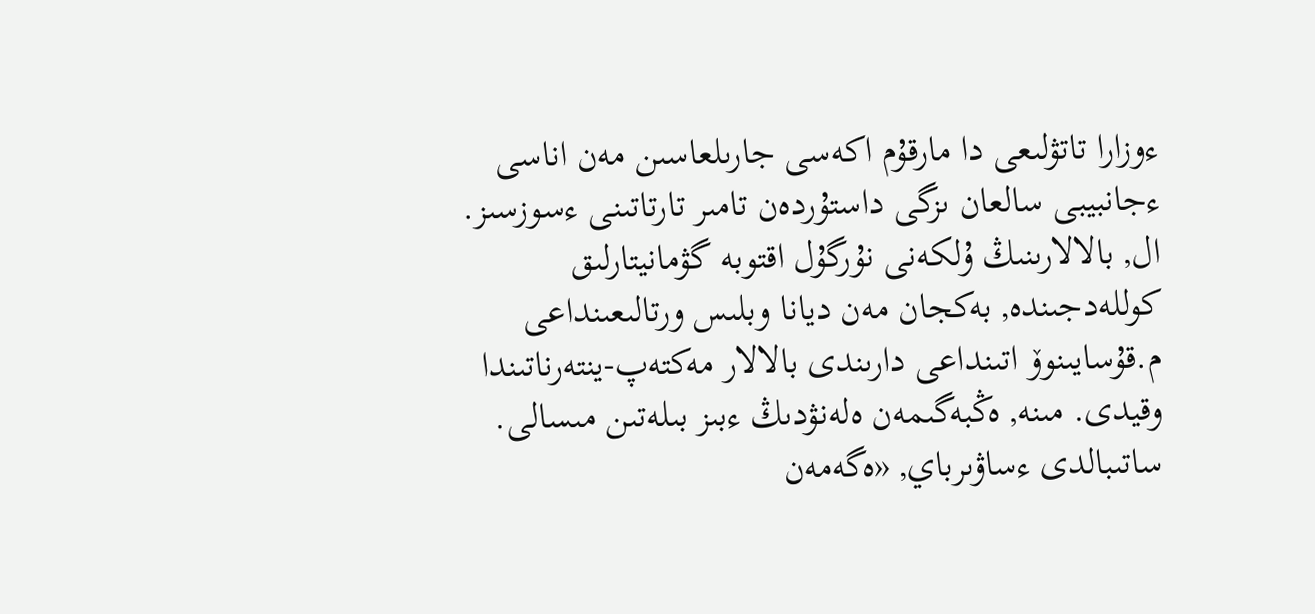ءوزارا تاتۋلىعى دا مارقۇم اكەسى جارىلعاسىن مەن اناسى ءجانبيبى سالعان ىزگى داستۇردەن تامىر تارتاتىنى ءسوزسىز. ال, بالالارىنىڭ ۇلكەنى نۇرگۇل اقتوبە گۋمانيتارلىق كوللەدجىندە, بەكجان مەن ديانا وبلىس ورتالىعىنداعى م.قۇسايىنوۆ اتىنداعى دارىندى بالالار مەكتەپ-ينتەرناتىندا وقيدى. مىنە, ەڭبەگىمەن ەلەنۋدىڭ ءبىز بىلەتىن مىسالى.
ساتىبالدى ءساۋىرباي, «ەگەمەن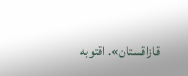قازاقستان». اقتوبە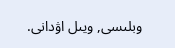وبلىسى, ويىل اۋدانى.